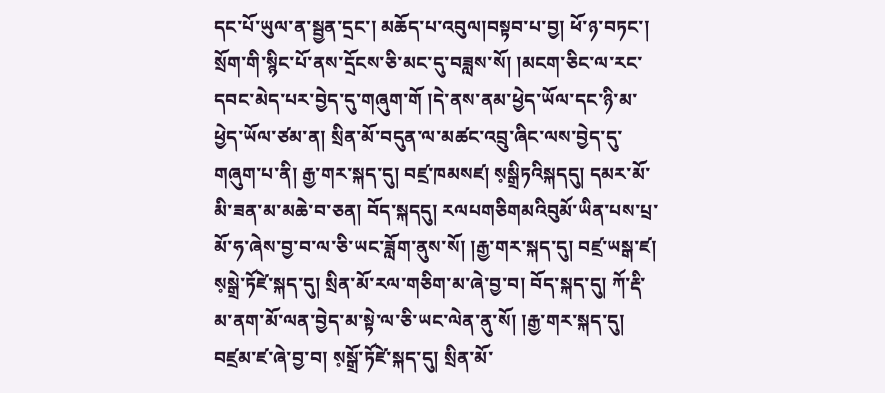དང་པོ་ཡུལ་ན་སྦྱན་དྲང་། མཆོད་པ་འབུལ།བསྟབ་པ་བྱ། ཕོ་ཉ་བཏང་། སྲོག་གི་སྙིང་པོ་ནས་དྲོངས་ཅི་མང་དུ་བཟླས་སོ། །མངག་ཅིང་ལ་རང་དབང་མེད་པར་བྱེད་དུ་གཞུག་གོ །དེ་ནས་ནམ་ཕྱེད་ཡོལ་དང་ཉི་མ་ཕྱེད་ཡོལ་ཙམ་ན། སྲིན་མོ་བདུན་ལ་མཚང་འབྲུ་ཞིང་ལས་བྱེད་དུ་གཞུག་པ་ནི། རྒྱ་གར་སྐད་དུ། བཛྲ་ཁམསཛ། ས༷སྒྲིཏའིསྐདདུ། དམར་མོ་མི་ཟན་མ་མཆེ་བ་ཅན། བོད་སྐདདུ། རལཔགཅིགམའིབུམོ་ཡིན་པས་པྲ་མོ་ཧ་ཞེས་བྱ་བ་ལ་ཅི་ཡང་ཟློག་ནུས་སོ། །རྒྱ་གར་སྐད་དུ། བཛྲ་ཡསྒ་ཛ། ས༷སྒྲེ་ཏོཛེ་སྐད་དུ། སྲིན་མོ་རལ་གཅིག་མ་ཞེ་བྱ་བ། བོད་སྐད་དུ། ཀོ་རྡི་མ་ནག་མོ་ལན་བྱེད་མ་སྟེ་ལ་ཅི་ཡང་ལེན་ནུ་སོ། །རྒྱ་གར་སྐད་དུ། བཛྲམ་ཛ་ཞེ་བྱ་བ། ས༷སྒྲོ་ཏོཛེ་སྐད་དུ། སྲིན་མོ་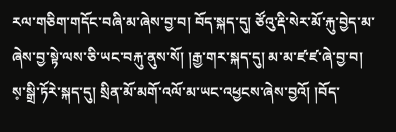རལ་གཅིག་གདོང་བཞི་མ་ཞེས་བྱ་བ། བོད་སྐད་དུ། ཙོའུ་རྡི་སེར་མོ་རྐུ་བྱེད་མ་ཞེས་བྱ་སྟེ་ལས་ཅི་ཡང་བརྐུ་ནུས་སོ། །རྒྱ་གར་སྐད་དུ། མ་མ་ཛ་ཛ་ཞེ་བྱ་བ། ས༷་སྒྲི་ཏོརེ་སྐད་དུ། སྲིན་མོ་མགོ་འལོ་མ་ཡང་འཕྱངས་ཞེས་བྱའོ། །བོད་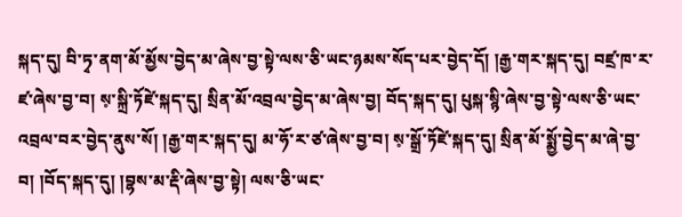སྐད་དུ། བི་ཏྭ་ནག་མོ་མྱོས་བྱེད་མ་ཞེས་བྱ་སྟེ་ལས་ཅི་ཡང་ཉམས་སོད་པར་བྱེད་དོ། །རྒྱ་གར་སྐད་དུ། བཛྲ་ཁ་ར་ཛ་ཞེས་བྱ་བ། ས༷་སྐྲི་ཏོཛེ་སྐད་དུ། སྲིན་མོ་འབྲལ་བྱེད་མ་ཞེས་བྱ། བོད་སྐད་དུ། པུསྐ་སྙི་ཞེས་བྱ་སྟེ་ལས་ཅི་ཡང་འབྲལ་བར་བྱེད་ནུས་སོ། །རྒྱ་གར་སྐད་དུ། མ་ཧོ་ར་ཙ་ཞེས་བྱ་བ། ས༷་སྒྲོ་ཏོཛེ་སྐད་དུ། སྲིན་མོ་སྨྱོ་བྱེད་མ་ཞེ་བྱ་བ། །བོད་སྐད་དུ། །བྷས་མ་རྡི་ཞེས་བྱ་སྟེ། ལས་ཅི་ཡང་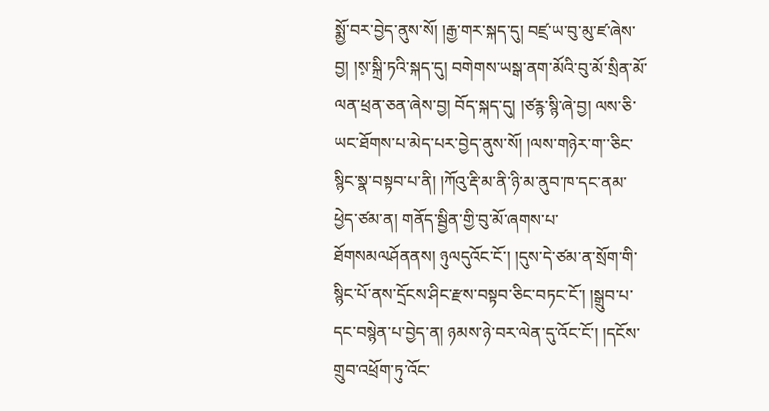སྨྱོ་བར་བྱེད་ནུས་སོ། །རྒྱ་གར་སྐད་དུ། བཛྲ་ཡ་བུ་མུ་ཛ་ཞེས་བྱ། །ས༷་སྐྲི་ཏའི་སྐད་དུ། བགེགས་ཡསྒ་ནག་མོའི་བུ་མོ་སྲིན་མོ་ལན་ཕྲན་ཅན་ཞེས་བྱ། བོད་སྐད་དུ། །ཙརྙ་སྙི་ཞེ་བྱ། ལས་ཅི་ཡང་ཐོགས་པ་མེད་པར་བྱེད་ནུས་སོ། །ལས་གཉེར་ག་་ཅིང་སྙིང་སྣ་བསྟབ་པ་ནི། །ཀོའུ་རྡི་མ་ནི་ཉི་མ་ནུབ་ཁ་དང་ནམ་ཕྱེད་ཙམ་ན། གནོད་སྦྱིན་གྱི་བུ་མོ་ཞགས་པ་ཐོགསམལཤོནནས། ཉུལདུའོང་ངོ་། །དུས་དེ་ཙམ་ན་སྲོག་གི་སྙིང་པོ་ནས་དྲོངས་ཤིང་རྫས་བསྟབ་ཅིང་བཏང་ངོ་། །སྒྲུབ་པ་དང་བསྙེན་པ་བྱེད་ན། ཉམས་ཉེ་བར་ལེན་དུ་འོང་ངོ་། །དངོས་གྲུབ་འཕྲོག་ཏུ་འོང་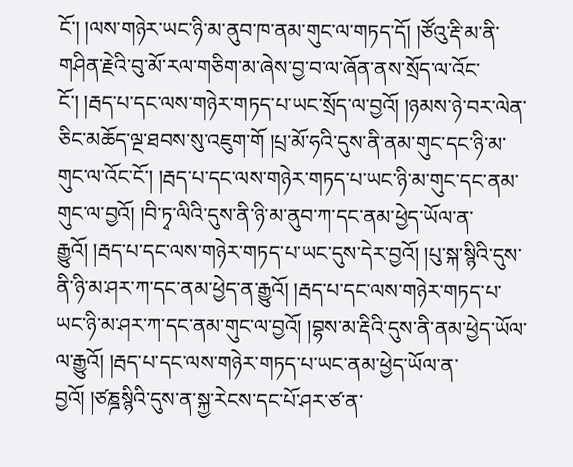ངོ་། །ལས་གཉེར་ཡང་ཉི་མ་ནུབ་ཁ་ནམ་གུང་ལ་གཏད་དོ། །ཙོའུ་རྡི་མ་ནི་གཤིན་རྗེའི་བུ་མོ་རལ་གཅིག་མ་ཞེས་བྱ་བ་ལ་ཞོན་ནས་སྲོད་ལ་འོང་ངོ་། །རྦད་པ་དང་ལས་གཉེར་གཏད་པ་ཡང་སྲོད་ལ་བྱའོ། །ཉམས་ཉེ་བར་ལེན་ཅིང་མཆོད་ལྔ་ཐབས་སུ་འཇུག་གོ །པྲ་མོ་ཧའི་དུས་ནི་ནམ་གུང་དང་ཉི་མ་གུང་ལ་འོང་ངོ་། །རྦད་པ་དང་ལས་གཉེར་གཏད་པ་ཡང་ཉི་མ་གུང་དང་ནམ་གུང་ལ་བྱའོ། །བི་ཏྭ་ལིའི་དུས་ནི་ཉི་མ་ནུབ་ཀ་དང་ནམ་ཕྱེད་ཡོལ་ན་རྒྱུའོ། །རྦད་པ་དང་ལས་གཉེར་གཏད་པ་ཡང་དུས་དེར་བྱའོ། །པུ་སྐ་སྙིའི་དུས་ནི་ཉི་མ་ཤར་ཀ་དང་ནམ་ཕྱེད་ན་རྒྱུའོ། །རྦད་པ་དང་ལས་གཉེར་གཏད་པ་ཡང་ཉི་མ་ཤར་ཀ་དང་ནམ་གུང་ལ་བྱའོ། །བྷས་མ་རྡིའི་དུས་ནི་ནམ་ཕྱེད་ཡོལ་ལ་རྒྱུའོ། །རྦད་པ་དང་ལས་གཉེར་གཏད་པ་ཡང་ནམ་ཕྱེད་ཡོལ་ན་བྱའོ། །ཙཎྜསྙིའི་དུས་ན་སྐྱ་རེངས་དང་པོ་ཤར་ཙ་ན་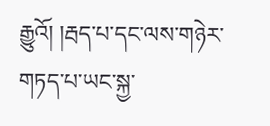རྒྱུའོ། །རྦད་པ་དང་ལས་གཉེར་གཏད་པ་ཡང་སྐྱ་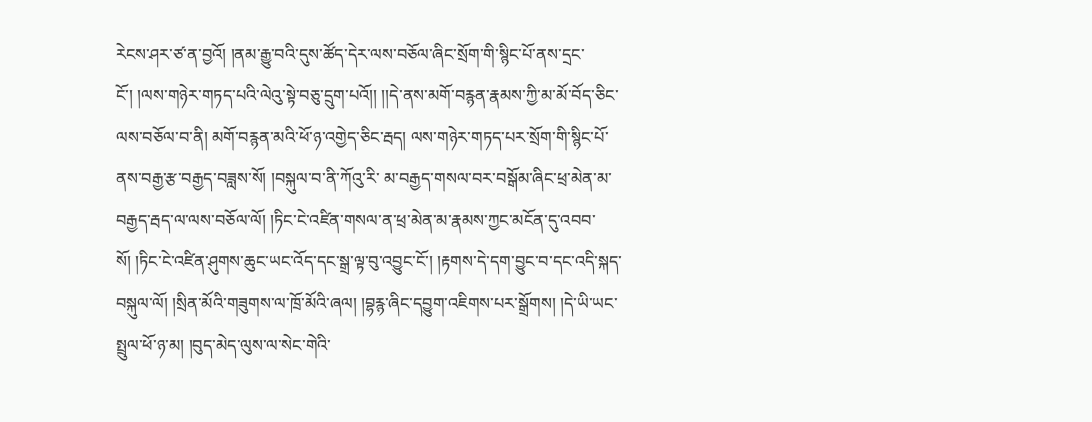རེངས་ཤར་ཙ་ན་བྱའོ། །ནམ་རྒྱུ་བའི་དུས་ཚོད་དེར་ལས་བཅོལ་ཞིང་སྲོག་གི་སྙིང་པོ་ནས་དྲང་ངོ་། །ལས་གཉེར་གཏད་པའི་ལེའུ་སྟེ་བཅུ་དྲུག་པའོ།། །།དེ་ནས་མགོ་བརྙན་རྣམས་ཀྱི་མ་མོ་བོད་ཅིང་ལས་བཅོལ་བ་ནི། མགོ་བརྙན་མའི་ཕོ་ཉ་འགྱེད་ཅིང་རྦད། ལས་གཉེར་གཏད་པར་སྲོག་གི་སྙིང་པོ་ནས་བརྒྱ་རྩ་བརྒྱད་བཟླས་སོ། །བསྐུལ་བ་ནི་ཀོའུ་རི་ མ་བརྒྱད་གསལ་བར་བསྒོམ་ཞིང་ཕྲ་མེན་མ་བརྒྱད་རྦད་ལ་ལས་བཅོལ་ལོ། །ཏིང་ངེ་འཛིན་གསལ་ན་ཕྲ་མེན་མ་རྣམས་ཀྱང་མངོན་དུ་འབབ་སོ། །ཏིང་ངེ་འཛིན་ཤུགས་ཆུང་ཡང་འོད་དང་སྒྲ་ལྟ་བུ་འབྱུང་ངོ་། །རྟགས་དེ་དག་བྱུང་བ་དང་འདི་སྐད་བསྐུལ་ལོ། །སྲིན་མོའི་གཟུགས་ལ་ཁྲོ་མོའི་ཞལ། །བྷརྙ་ཞིང་དབྱུག་འཇིགས་པར་སྒྲོགས། །དེ་ཡི་ཡང་སྤྲུལ་ཕོ་ཉ་མ། །བུད་མེད་ལུས་ལ་སེང་གེའི་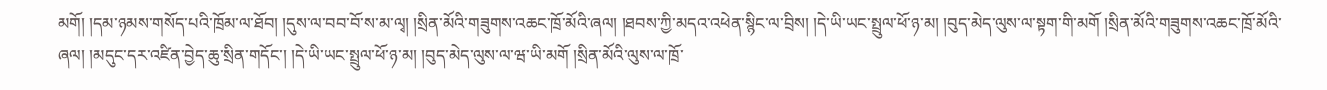མགོ། །དམ་ཉམས་གསོད་པའི་ཁྲོམ་ལ་ཐོབ། །དུས་ལ་བབ་བོ་ས་མ་ལྭ། །སྲིན་མོའི་གཟུགས་འཆང་ཁྲོ་མོའི་ཞལ། །ཐབས་ཀྱི་མདའ་འཕེན་སྙིང་ལ་བྲིས། །དེ་ཡི་ཡང་སྤྲུལ་ཕོ་ཉ་མ། །བུད་མེད་ལུས་ལ་སྟག་གི་མགོ །སྲིན་མོའི་གཟུགས་འཆང་ཁྲོ་མོའི་ཞལ། །མདུང་དར་འཛིན་བྱེད་ཆུ་སྲིན་གདོང་། །དེ་ཡི་ཡང་སྤྲུལ་ཕོ་ཉ་མ། །བུད་མེད་ལུས་ལ་ཝ་ཡི་མགོ །སྲིན་མོའི་ལུས་ལ་ཁྲོ་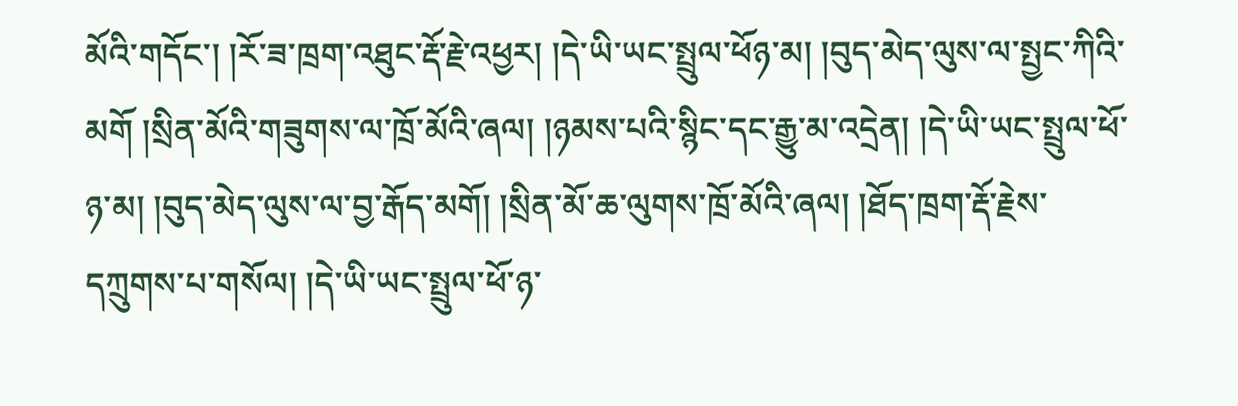མོའི་གདོང་། །རོ་ཟ་ཁྲག་འཐུང་རྡོ་རྗེ་འཕྱར། །དེ་ཡི་ཡང་སྤྲུལ་ཕོཉ་མ། །བུད་མེད་ལུས་ལ་སྤྱང་ཀིའི་མགོ །སྲིན་མོའི་གཟུགས་ལ་ཁྲོ་མོའི་ཞལ། །ཉམས་པའི་སྙིང་དང་རྒྱུ་མ་འདྲེན། །དེ་ཡི་ཡང་སྤྲུལ་ཕོ་ཉ་མ། །བུད་མེད་ལུས་ལ་བྱ་རྒོད་མགོ། །སྲིན་མོ་ཆ་ལུགས་ཁྲོ་མོའི་ཞལ། །ཐོད་ཁྲག་རྡོ་རྗེས་དཀྲུགས་པ་གསོལ། །དེ་ཡི་ཡང་སྤྲུལ་ཕོ་ཉ་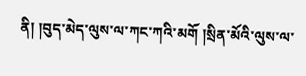ནི། །བུད་མེད་ལུས་ལ་ཀང་ཀའི་མགོ །སྲིན་མོའི་ལུས་ལ་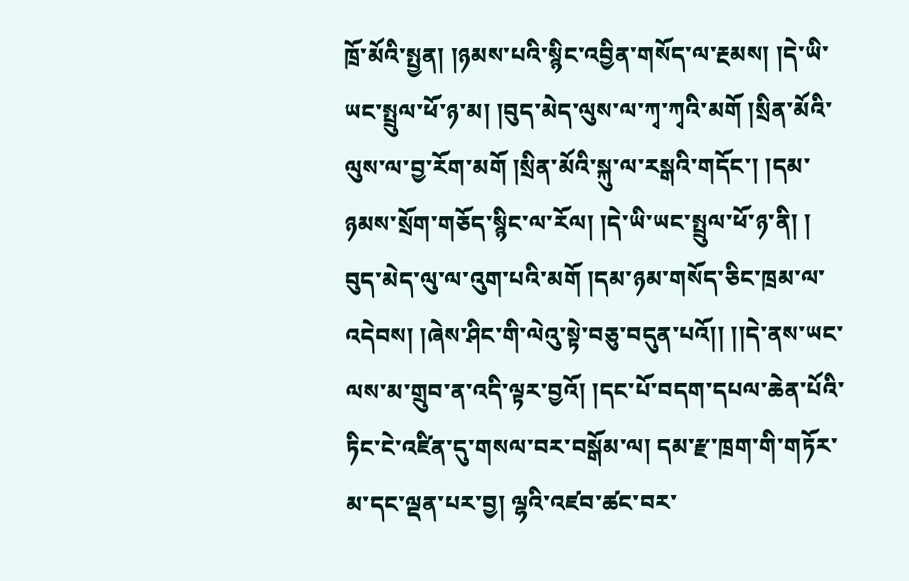ཁྲོ་མོའི་སྤྱན། །ཉམས་པའི་སྙིང་འབྱིན་གསོད་ལ་རྔམས། །དེ་ཡི་ཡང་སྤྲུལ་ཕོ་ཉ་མ། །བུད་མེད་ལུས་ལ་ཀྭ་ཀྭའི་མགོ །སྲིན་མོའི་ལུས་ལ་བྱ་རོག་མགོ །སྲིན་མོའི་སྐུ་ལ་རསྒའི་གདོང་། །དམ་ཉམས་སྲོག་གཅོད་སྙིང་ལ་རོལ། །དེ་ཡི་ཡང་སྤྲུལ་ཕོ་ཉ་ནི། ། བུད་མེད་ལུ་ལ་འུག་པའི་མགོ །དམ་ཉམ་གསོད་ཅིང་ཁྲམ་ལ་འདེབས། །ཞེས་ཤིང་གི་ལེའུ་སྟེ་བཅུ་བདུན་པའོ།། །།དེ་ནས་ཡང་ལས་མ་གྲུབ་ན་འདི་ལྟར་བྱའོ། །དང་པོ་བདག་དཔལ་ཆེན་པོའི་ཏིང་ངེ་འཛིན་དུ་གསལ་བར་བསྒོམ་ལ། དམ་རྫ་ཁྲག་གི་གཏོར་མ་དང་ལྡན་པར་བྱ། ལྷའི་འཛབ་ཚང་བར་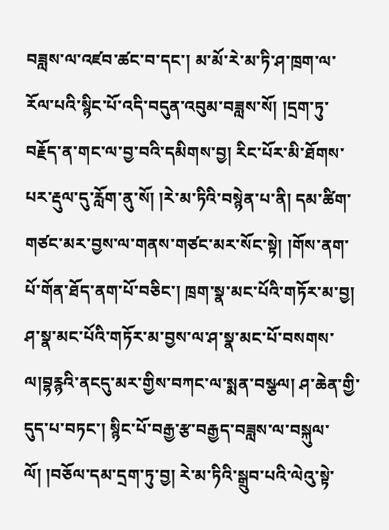བཟླས་ལ་འཛབ་ཚང་བ་དང་། མ་མོ་རེ་མ་ཏི་ཤ་ཁྲག་ལ་རོལ་པའི་སྙིང་པོ་འདི་བདུན་འབུམ་བཟླས་སོ། །དྲག་ཏུ་བརྗོད་ན་གང་ལ་བྱ་བའི་དམིགས་བྱ། རིང་པོར་མི་ཐོགས་པར་རྡུལ་དུ་རློག་ནུ་སོ། །རེ་མ་ཏིའི་བསྙེན་པ་ནི། དམ་ཚིག་གཙང་མར་བྱས་ལ་གནས་གཙང་མར་སོང་སྟེ། །གོས་ནག་པོ་གོན་ཐོད་ནག་པོ་བཅིང་། ཁྲག་སྣ་མང་པོའི་གཏོར་མ་བྱ། ཤ་སྣ་མང་པོའི་གཏོར་མ་བྱས་ལ་ཤ་སྣ་མང་པོ་བསགས་ལ།བྷརྙའི་ནངདུ་མར་གྱིས་བཀང་ལ་སྨན་བསྩལ། ཤ་ཆེན་གྱི་དུད་པ་བཏང་། སྙིང་པོ་བརྒྱ་རྩ་བརྒྱད་བཟླས་ལ་བསྐུལ་ལོ། །བཅོལ་དམ་དྲག་ཏུ་བྱ། རེ་མ་ཏིའི་སྒྲུབ་པའི་ལེའུ་སྟེ་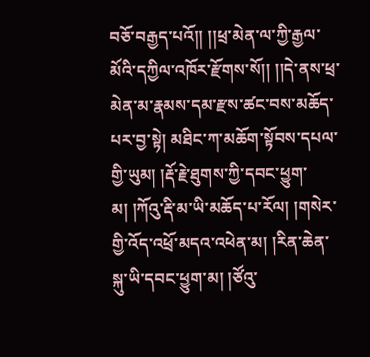བཅོ་བརྒྱད་པའོ།། །།ཕྲ་མེན་ལ་ཀྱི་རྒྱལ་མོའི་དཀྱིལ་འཁོར་རྫོགས་སོ།། །།དེ་ནས་ཕྲ་མེན་མ་རྣམས་དམ་རྫས་ཚང་བས་མཆོད་པར་བྱ་སྟེ། མཐིང་ཀ་མཆོག་སྟོབས་དཔལ་གྱི་ཡུམ། །རྡོ་རྗེ་ཐུགས་ཀྱི་དབང་ཕྱུག་མ། །ཀོའུ་རྡི་མ་ཡི་མཆོད་པ་རོལ། །གསེར་གྱི་འོད་འཕྲོ་མདའ་འཕེན་མ། །རིན་ཆེན་སྐུ་ཡི་དབང་ཕྱུག་མ། །ཙོའུ་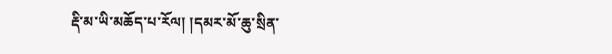རྡི་མ་ཡི་མཆོད་པ་རོལ། །དམར་མོ་ཆུ་སྲིན་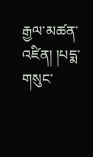རྒྱལ་མཚན་འཛིན། །པདྨ་གསུང་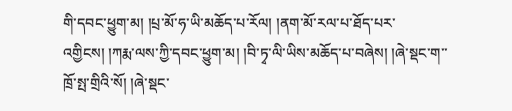གི་དབང་ཕྱུག་མ། །པྲ་མོ་ཧ་ཡི་མཆོད་པ་རོལ། །ནག་མོ་རལ་པ་ཐོད་པར་འགྱིངས། །ཀརྨ་ལས་ཀྱི་དབང་ཕྱུག་མ། །བི་ཏྭ་ལི་ཡིས་མཆོད་པ་བཞེས། །ཞེ་སྡང་ག་་ཁྲོ་སྤ་གྲིའི་སོ། །ཞེ་སྡང་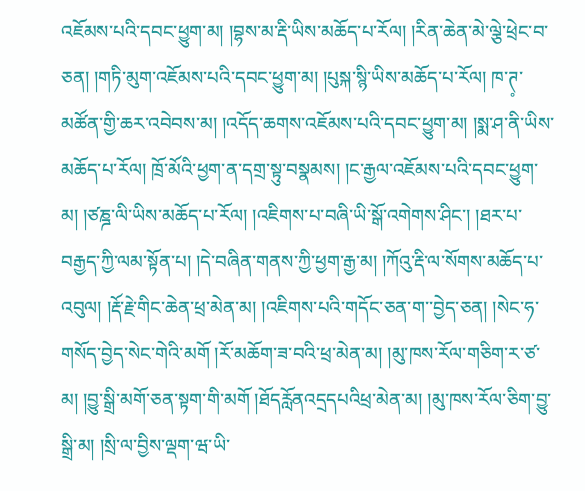འཇོམས་པའི་དབང་ཕྱུག་མ། །བྷས་མ་རྡི་ཡིས་མཆོད་པ་རོལ། །རིན་ཆེན་མེ་ལྕེ་ཕྲེང་བ་ཅན། །གཏི་མུག་འཇོམས་པའི་དབང་ཕྱུག་མ། །པུསྐ་སྙི་ཡིས་མཆོད་པ་རོལ། ཁ་ཊ༷་མཚོན་གྱི་ཆར་འབེབས་མ། །འདོད་ཆགས་འཇོམས་པའི་དབང་ཕྱུག་མ། །སྨ་ཤ་ནི་ཡིས་མཆོད་པ་རོལ། ཁྲོ་མོའི་ཕྱག་ན་དགྲ་སྟུ་བསྣམས། །ང་རྒྱལ་འཇོམས་པའི་དབང་ཕྱུག་མ། །ཙཎྜ་ལི་ཡིས་མཆོད་པ་རོལ། །འཇིགས་པ་བཞི་ཡི་སྒོ་འགེགས་ཤིང་། །ཐར་པ་བརྒྱད་ཀྱི་ལམ་སྟོན་པ། །དེ་བཞིན་གནས་ཀྱི་ཕྱག་རྒྱ་མ། །ཀོའུ་རྡི་ལ་སོགས་མཆོད་པ་འབུལ། །རྡོ་རྗེ་གིང་ཆེན་ཕྲ་མེན་མ། །འཇིགས་པའི་གདོང་ཅན་ག་་བྱེད་ཅན། །སེང་ཧ་གསོད་བྱེད་སེང་གེའི་མགོ །རོ་མཆོག་ཟ་བའི་ཕྲ་མེན་མ། །མུ་ཁས་རོལ་གཅིག་ར་ཙ་མ། །བྱུ་སྒྲི་མགོ་ཅན་སྟག་གི་མགོ །ཐོདརློནའདྲདཔའིཕྲ་མེན་མ། །མུ་ཁས་རོལ་ཅིག་བྱུ་སྒྲི་མ། །སྲི་ལ་བྱིས་ལྡག་ཝ་ཡི་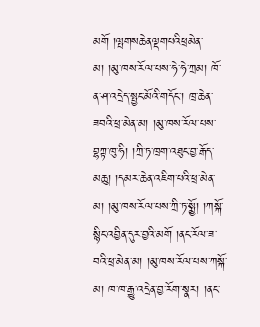མགོ །ལྤགསཆེནལྡགཔའིཕྲམེན་མ། །མུ་ཁས་རོལ་པས་ཧེ་ཧེ་ཀྲམ། ཁོ་ན་ཤ་འདྲེད་སྤྱང་མོའི་གདོང་། ཁྲ་ཆེན་ཟབའི་ཕྲ་མེན་མ། །མུ་ཁས་རོལ་པས་བྷཀྟ་ཁུ་ཧི། །ཀྲི་ཏ་ཁྲག་འཐུང་བྱ་རྒོད་མཆུ། །དམར་ཆེན་འཇིག་པའི་ཕྲ་མེན་མ། །མུ་ཁས་རོལ་པས་ཀྲི་ཏ་སྨྱོ། །ཀསྐོ་སྙིང་འབྱིན་དུར་བྱའི་མགོ །ནང་རོལ་ཟ་བའི་ཕྲ་མེན་མ། །མུ་ཁས་རོལ་པས་ཀསྐོ་མ། ཁ་ཁ་རྒྱུ་འདྲེན་བྱ་རོག་སྣར། །ནང་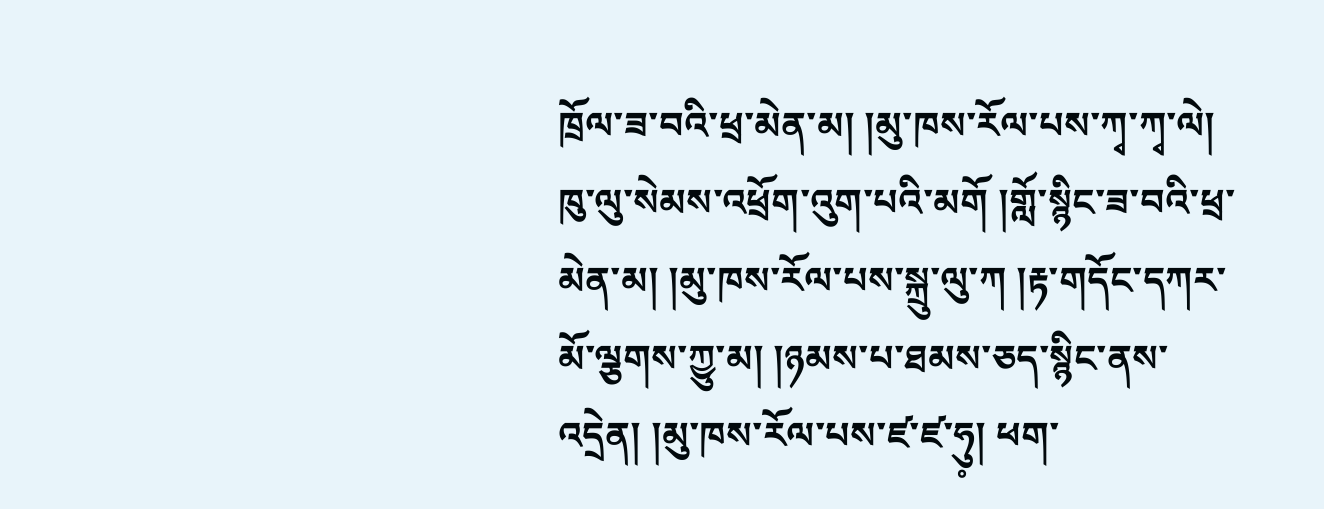ཁྲོལ་ཟ་བའི་ཕྲ་མེན་མ། །མུ་ཁས་རོལ་པས་ཀྭ་ཀྭ་ལེ། ཁུ་ལུ་སེམས་འཕྲོག་འུག་པའི་མགོ །གློ་སྙིང་ཟ་བའི་ཕྲ་མེན་མ། །མུ་ཁས་རོལ་པས་སྐྲུ་ལུ་ཀ །རྟ་གདོང་དཀར་མོ་ལྕགས་ཀྱུ་མ། །ཉམས་པ་ཐམས་ཅད་སྙིང་ནས་འདྲེན། །མུ་ཁས་རོལ་པས་ཛ་ཛ་ཧུ༷། ཕག་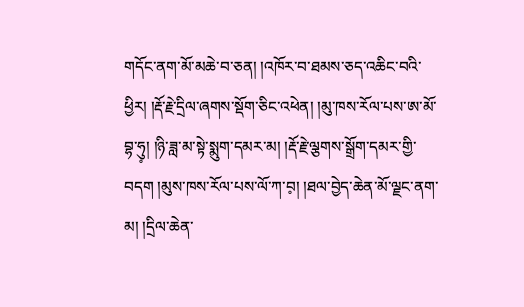གདོང་ནག་མོ་མཆེ་བ་ཅན། །འཁོར་བ་ཐམས་ཅད་འཆིང་བའི་ཕྱིར། །རྡོ་རྗེ་དྲིལ་ཞགས་སྡོག་ཅིང་འཕེན། །མུ་ཁས་རོལ་པས་ཨ་མོ་བྷ་ཧུ༷། །ཉི་ཟླ་མ་སྟེ་སྨུག་དམར་མ། །རྡོ་རྗེ་ལྕགས་སྒྲོག་དམར་གྱི་བདག །མུས་ཁས་རོལ་པས་ལོ་ཀ་བ༷། །ཐལ་བྱེད་ཆེན་མོ་ལྗང་ནག་མ། །དྲིལ་ཆེན་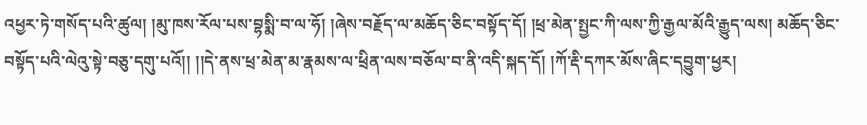འཕྱར་ཏེ་གསོད་པའི་ཚུལ། །མུ་ཁས་རོལ་པས་བྷསྨི་བ་ལ་ཧོ། །ཞེས་བརྗོད་ལ་མཆོད་ཅིང་བསྟོད་དོ། །ཕྲ་མེན་སྤྱང་ཀི་ལས་ཀྱི་རྒྱལ་མོའི་རྒྱུད་ལས། མཆོད་ཅིང་བསྟོད་པའི་ལེའུ་སྟེ་བཅུ་དགུ་པའོ།། །།དེ་ནས་ཕྲ་མེན་མ་རྣམས་ལ་ཕྲིན་ལས་བཅོལ་བ་ནི་འདི་སྐད་དོ། །ཀོ་རྡི་དཀར་མོས་ཞིང་དབྱུག་ཕྱར།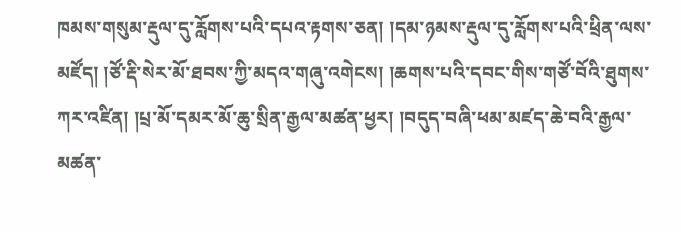ཁམས་གསུམ་རྡུལ་དུ་རློགས་པའི་དཔའ་རྟགས་ཅན། །དམ་ཉམས་རྡུལ་དུ་རློགས་པའི་ཕྲིན་ལས་མཛོད། །ཙོ་རྡི་སེར་མོ་ཐབས་ཀྱི་མདའ་གཞུ་འགེངས། །ཆགས་པའི་དབང་གིས་གཙོ་བོའི་ཐུགས་ཀར་འཛིན། །པྲ་མོ་དམར་མོ་ཆུ་སྲིན་རྒྱལ་མཚན་ཕྱར། །བདུད་བཞི་ཕམ་མཛད་ཆེ་བའི་རྒྱལ་མཚན་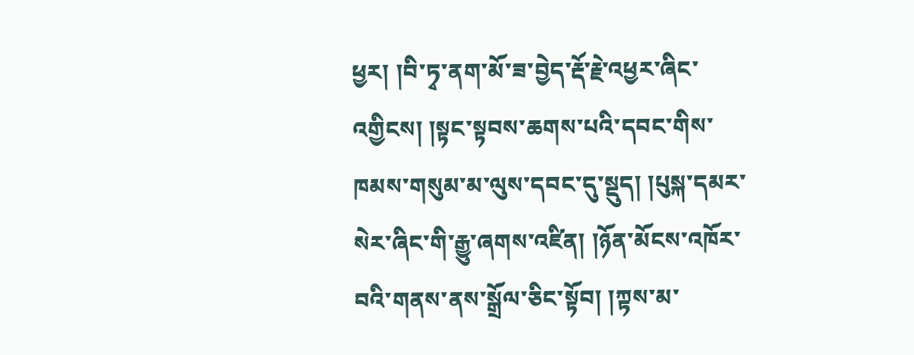ཕྱར། །བི་ཏྭ་ནག་མོ་ཟ་བྱེད་རྡོ་རྗེ་འཕྱར་ཞིང་འགྱིངས། །སྟང་སྟབས་ཆགས་པའི་དབང་གིས་ཁམས་གསུམ་མ་ལུས་དབང་དུ་སྡུད། །པུསྐ་དམར་སེར་ཞིང་གི་རྒྱུ་ཞགས་འཛིན། །ཉོན་མོངས་འཁོར་བའི་གནས་ནས་སྒྲོལ་ཅིང་སྟོབ། །ཀྟས་མ་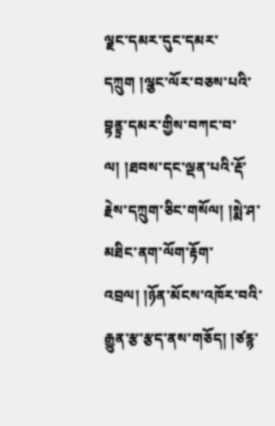ལྗང་དམར་དུང་དམར་དཀྲུག །ལྕང་ལོར་བཅས་པའི་བྷནྟྲ་དམར་གྱིས་བཀང་བ་ལ། །ཐབས་དང་ལྡན་པའི་རྡོ་རྗེས་དཀྲུག་ཅིང་གསོལ། །སྨེ་ཤ་མཐིང་ནག་ལོག་རྟོག་འབྲལ། །ཉོན་མོངས་འཁོར་བའི་རྒྱུན་རྩ་རྩད་ནས་གཅོད། །ཙརྙ་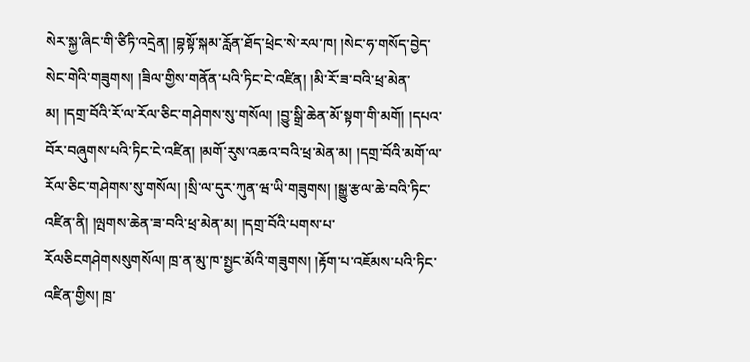སེར་སྐྱ་ཞིང་གི་ཙིཏི་འདྲེན། །བྷསྟོ་སྐམ་རློན་ཐོད་ཕྲེང་སེ་རལ་ཁ། །སེང་ཧ་གསོད་བྱེད་སེང་གེའི་གཟུགས། །ཟིལ་གྱིས་གནོན་པའི་ཏིང་ངེ་འཛིན། །མི་རོ་ཟ་བའི་ཕྲ་མེན་མ། །དགྲ་བོའི་རོ་ལ་རོལ་ཅིང་གཤེགས་སུ་གསོལ། །བྱུ་སྒྲི་ཆེན་མོ་སྟག་གི་མགོ། །དཔའ་བོར་བཞུགས་པའི་ཏིང་ངེ་འཛིན། །མགོ་རུས་འཆའ་བའི་ཕྲ་མེན་མ། །དགྲ་བོའི་མགོ་ལ་རོལ་ཅིང་གཤེགས་སུ་གསོལ། །སྲི་ལ་དུར་ཀུན་ཝ་ཡི་གཟུགས། །སྒྱུ་རྩལ་ཆེ་བའི་ཏིང་འཛིན་ནི། །ལྤགས་ཆེན་ཟ་བའི་ཕྲ་མེན་མ། །དགྲ་བོའི་པགས་པ་རོལཅིངགཤེགསསུགསོལ། ཁྲ་ན་མུ་ཁ་སྤྱང་མོའི་གཟུགས། །རྟོག་པ་འཇོམས་པའི་ཏིང་འཛིན་གྱིས། ཁྲ་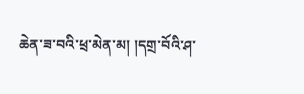ཆེན་ཟ་བའི་ཕྲ་མེན་མ། །དགྲ་བོའི་ཤ་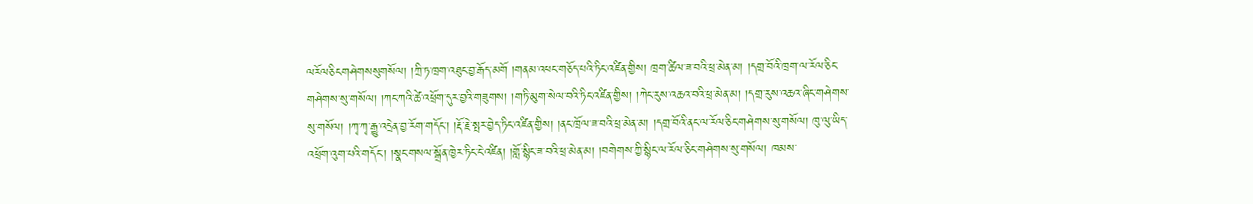ལརོལཅིངགཤེགསསུགསོལ། །ཀྲི་ཏ་ཁྲག་འཐུང་བྱ་རྒོད་མགོ །གནམ་འཕང་གཅོད་པའི་ཏིང་འཛིན་གྱིས། ཁྲག་ཚིལ་ཟ་བའི་ཕྲ་མེན་མ། །དགྲ་བོའི་ཁྲག་ལ་རོལ་ཅིང་གཤེགས་སུ་གསོལ། །ཀང་ཀའི་ཚེ་འཕྲོག་དུར་བྱའི་གཟུགས། །གཏི་མུག་སེལ་བའི་ཏིང་འཛིན་གྱིས། །ཀེང་རུས་འཆའ་བའི་ཕྲ་མེན་མ། །དགྲ་རུས་འཆའ་ཞིང་གཤེགས་སུ་གསོལ། །ཀྭ་ཀྭ་རྒྱུ་འདྲེན་བྱ་རོག་གདོང་། །རྡོ་རྗེ་སྤར་བྱེད་ཏིང་འཛིན་གྱིས། །ནང་ཁྲོལ་ཟ་བའི་ཕྲ་མེན་མ། །དགྲ་བོའི་ནང་ལ་རོལ་ཅིང་གཤེགས་སུ་གསོལ། ཁུ་ལུ་ཡིད་འཕྲོག་འུག་པའི་གདོང་། །སྣང་གསལ་སྒྲོན་ཁྱེར་ཏིང་ངེ་འཛིན། །གློ་སྙིང་ཟ་བའི་ཕྲ་མེན་མ། །བགེགས་ཀྱི་སྙིང་ལ་རོལ་ཅིང་གཤེགས་སུ་གསོལ། ཁམས་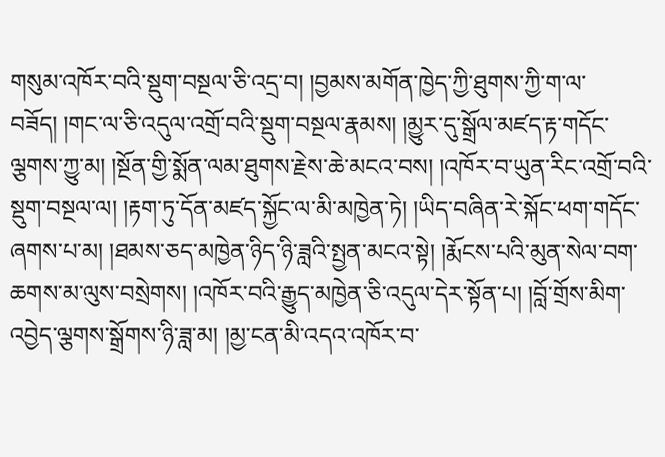གསུམ་འཁོར་བའི་སྡུག་བསྔལ་ཅི་འདྲ་བ། །བྱམས་མགོན་ཁྱེད་ཀྱི་ཐུགས་ཀྱི་ག་ལ་བཟོད། །གང་ལ་ཅི་འདུལ་འགྲོ་བའི་སྡུག་བསྔལ་རྣམས། །མྱུར་དུ་སྒྲོལ་མཛད་རྟ་གདོང་ལྕགས་ཀྱུ་མ། །སྔོན་གྱི་སྨོན་ལམ་ཐུགས་རྗེས་ཆེ་མངའ་བས། །འཁོར་བ་ཡུན་རིང་འགྲོ་བའི་སྡུག་བསྔལ་ལ། །རྟག་ཏུ་དོན་མཛད་སྐྱོང་ལ་མི་མཁྱེན་ཏེ། །ཡིད་བཞིན་རེ་སྐོང་ཕག་གདོང་ཞགས་པ་མ། །ཐམས་ཅད་མཁྱེན་ཉིད་ཉི་ཟླའི་སྤྱན་མངའ་སྟེ། །རྨོངས་པའི་མུན་སེལ་བག་ཆགས་མ་ལུས་བསྲེགས། །འཁོར་བའི་རྒྱུད་མཁྱེན་ཅི་འདུལ་དེར་སྟོན་པ། །བློ་གྲོས་མིག་འབྱེད་ལྕགས་སྒྲོགས་ཉི་ཟླ་མ། །མྱ་ངན་མི་འདའ་འཁོར་བ་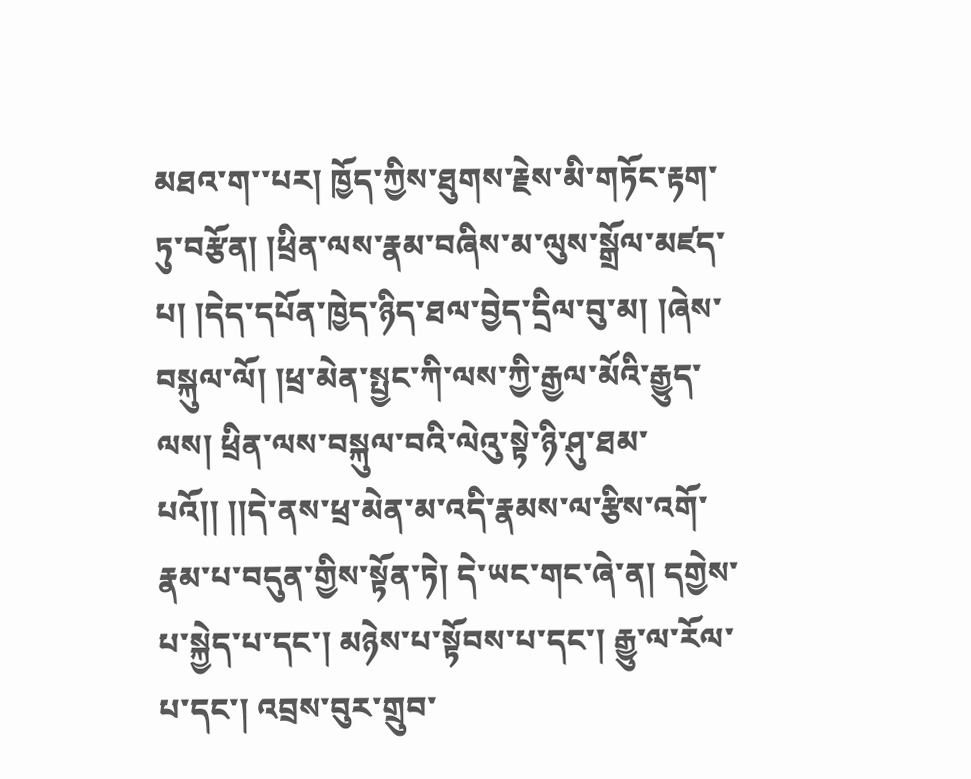མཐའ་ག་་པར། ཁྱོད་ཀྱིས་ཐུགས་རྗེས་མི་གཏོང་རྟག་ཏུ་བརྩོན། །ཕྲིན་ལས་རྣམ་བཞིས་མ་ལུས་སྒྲོལ་མཛད་པ། །དེད་དཔོན་ཁྱེད་ཉིད་ཐལ་བྱེད་དྲིལ་བུ་མ། །ཞེས་བསྐུལ་ལོ། །ཕྲ་མེན་སྤྱང་ཀི་ལས་ཀྱི་རྒྱལ་མོའི་རྒྱུད་ལས། ཕྲིན་ལས་བསྐུལ་བའི་ལེའུ་སྟེ་ཉི་ཤུ་ཐམ་པའོ།། །།དེ་ནས་ཕྲ་མེན་མ་འདི་རྣམས་ལ་རྩིས་འགོ་རྣམ་པ་བདུན་གྱིས་སྟོན་ཏེ། དེ་ཡང་གང་ཞེ་ན། དགྱེས་པ་སྐྱེད་པ་དང་། མཉེས་པ་སྟོབས་པ་དང་། རྒྱུ་ལ་རོལ་པ་དང་། འབྲས་བུར་གྲུབ་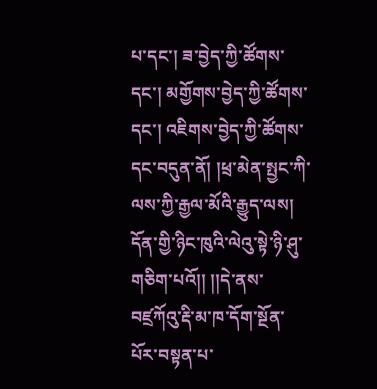པ་དང་། ཟ་བྱེད་ཀྱི་ཚོགས་དང་། མགྱོགས་བྱེད་ཀྱི་ཚོགས་དང་། འཇིགས་བྱེད་ཀྱི་ཚོགས་དང་བདུན་ནོ། །ཕྲ་མེན་སྤྱང་ཀི་ལས་ཀྱི་རྒྱལ་མོའི་རྒྱུད་ལས། དོན་གྱི་ཉིང་ཁུའི་ལེའུ་སྟེ་ཉི་ཤུ་གཅིག་པའོ།། །།དེ་ནས་བཛྲཀོའུ་རྡི་མ་ཁ་དོག་སྔོན་པོར་བསྟན་པ་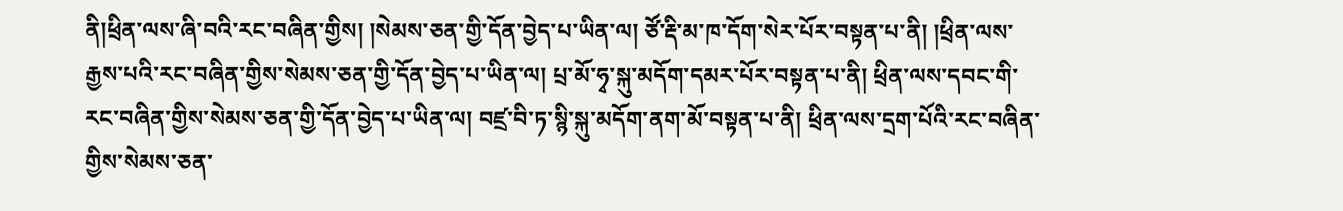ནི།ཕྲིན་ལས་ཞི་བའི་རང་བཞིན་གྱིས། །སེམས་ཅན་གྱི་དོན་བྱེད་པ་ཡིན་ལ། ཙོ་རྡི་མ་ཁ་དོག་སེར་པོར་བསྟན་པ་ནི། །ཕྲིན་ལས་རྒྱས་པའི་རང་བཞིན་གྱིས་སེམས་ཅན་གྱི་དོན་བྱེད་པ་ཡིན་ལ། པྲ་མོ་ཧྭ་སྐུ་མདོག་དམར་པོར་བསྟན་པ་ནི། ཕྲིན་ལས་དབང་གི་རང་བཞིན་གྱིས་སེམས་ཅན་གྱི་དོན་བྱེད་པ་ཡིན་ལ། བཛྲ་བི་ཏ་སྙི་སྐུ་མདོག་ནག་མོ་བསྟན་པ་ནི། ཕྲིན་ལས་དྲག་པོའི་རང་བཞིན་གྱིས་སེམས་ཅན་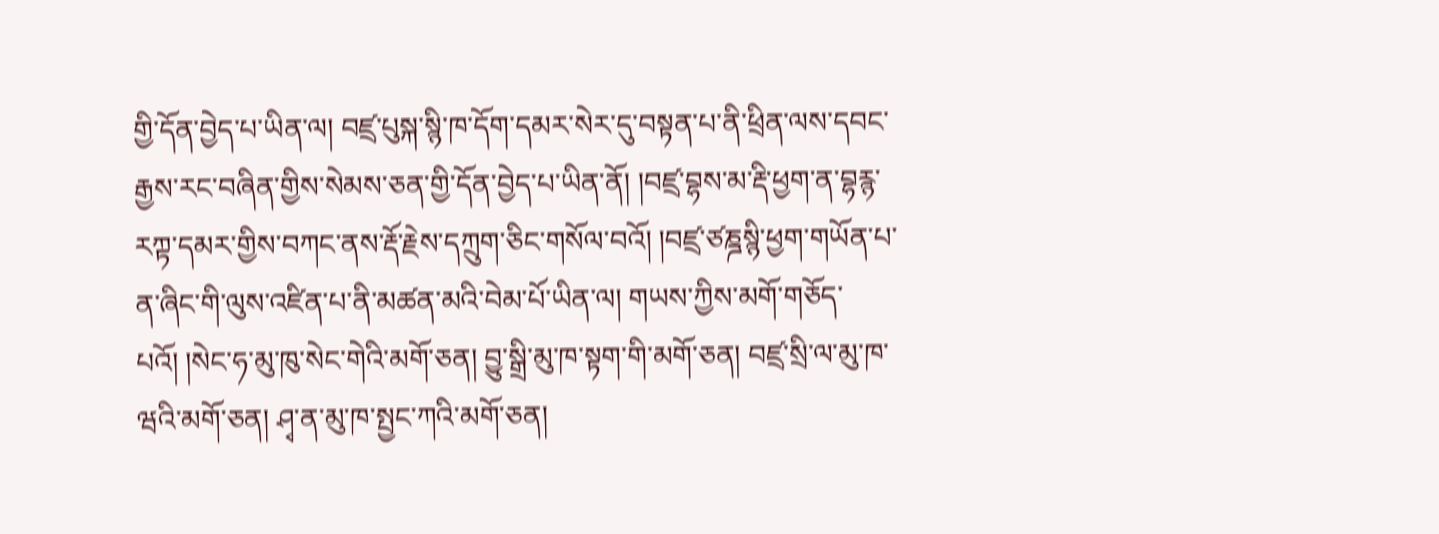གྱི་དོན་བྱེད་པ་ཡིན་ལ། བཛྲ་པུསྐ་སྙི་ཁ་དོག་དམར་སེར་དུ་བསྟན་པ་ནི་ཕྲིན་ལས་དབང་རྒྱས་རང་བཞིན་གྱིས་སེམས་ཅན་གྱི་དོན་བྱེད་པ་ཡིན་ནོ། །བཛྲ་བྷས་མ་རྡི་ཕྱག་ན་བྷརྙ་རཀྟ་དམར་གྱིས་བཀང་ནས་རྡོ་རྗེས་དཀྲུག་ཅིང་གསོལ་བའོ། །བཛྲ་ཙཎྜསྙི་ཕྱག་གཡོན་པ་ན་ཞིང་གི་ལུས་འཛིན་པ་ནི་མཚན་མའི་བེམ་པོ་ཡིན་ལ། གཡས་ཀྱིས་མགོ་གཅོད་པའོ། །སེང་ཧ་མུ་ཁུ་སེང་གེའི་མགོ་ཅན། བྱུ་སྒྲི་མུ་ཁ་སྟག་གི་མགོ་ཅན། བཛྲ་སྲི་ལ་མུ་ཁ་ཝའི་མགོ་ཅན། ཤྭ་ན་མུ་ཁ་སྤྱང་ཀའི་མགོ་ཅན།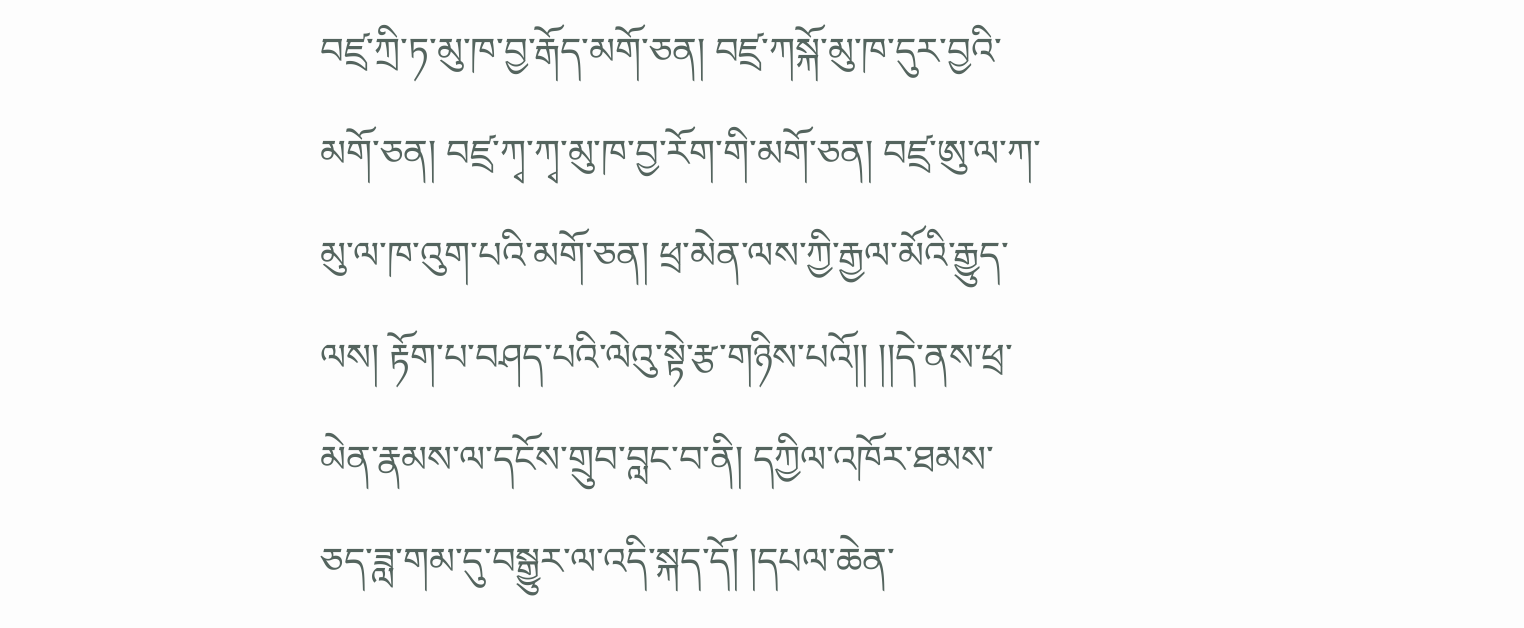བཛྲ་ཀྲི་ཏ་མུ་ཁ་བྱ་རྒོད་མགོ་ཅན། བཛྲ་ཀསྐོ་མུ་ཁ་དུར་བྱའི་མགོ་ཅན། བཛྲ་ཀྭ་ཀྭ་མུ་ཁ་བྱ་རོག་གི་མགོ་ཅན། བཛྲ་ཨུ་ལ་ཀ་མུ་ལ་ཁ་འུག་པའི་མགོ་ཅན། ཕྲ་མེན་ལས་ཀྱི་རྒྱལ་མོའི་རྒྱུད་ལས། རྟོག་པ་བཤད་པའི་ལེའུ་སྟེ་རྩ་གཉིས་པའོ།། །།དེ་ནས་ཕྲ་མེན་རྣམས་ལ་དངོས་གྲུབ་བླང་བ་ནི། དཀྱིལ་འཁོར་ཐམས་ཅད་ཟླ་གམ་དུ་བསྒྱུར་ལ་འདི་སྐད་དོ། །དཔལ་ཆེན་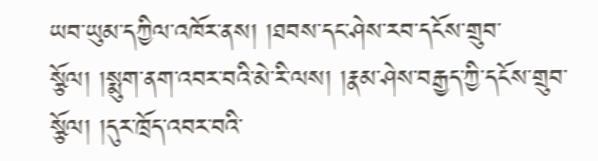ཡབ་ཡུམ་དཀྱིལ་འཁོར་ནས། །ཐབས་དང་ཤེས་རབ་དངོས་གྲུབ་སྩོལ། །སྨུག་ནག་འབར་བའི་མེ་རི་ལས། །རྣམ་ཤེས་བརྒྱད་ཀྱི་དངོས་གྲུབ་སྩོལ། །དུར་ཁྲོད་འབར་བའི་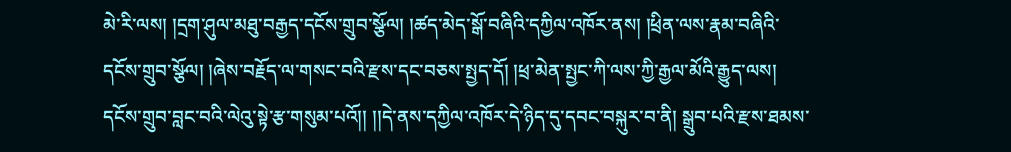མེ་རི་ལས། །དྲག་ཤུལ་མཐུ་བརྒྱད་དངོས་གྲུབ་སྩོལ། །ཚད་མེད་སྒོ་བཞིའི་དཀྱིལ་འཁོར་ནས། །ཕྲིན་ལས་རྣམ་བཞིའི་དངོས་གྲུབ་སྩོལ། །ཞེས་བརྗོད་ལ་གསང་བའི་རྫས་དང་བཅས་སྤྱད་དོ། །ཕྲ་མེན་སྤྱང་ཀི་ལས་ཀྱི་རྒྱལ་མོའི་རྒྱུད་ལས། དངོས་གྲུབ་བླང་བའི་ལེའུ་སྟེ་རྩ་གསུམ་པའོ།། །།དེ་ནས་དཀྱིལ་འཁོར་དེ་ཉིད་དུ་དབང་བསྐུར་བ་ནི། སྒྲུབ་པའི་རྫས་ཐམས་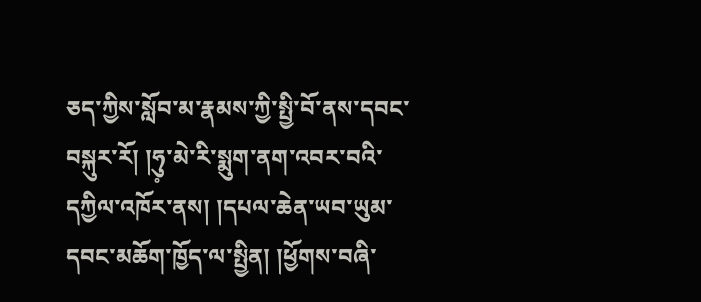ཅད་ཀྱིས་སློབ་མ་རྣམས་ཀྱི་སྤྱི་བོ་ནས་དབང་བསྐུར་རོ། །ཧུ༷་མེ་རི་སྨུག་ནག་འབར་བའི་དཀྱིལ་འཁོར་ནས། །དཔལ་ཆེན་ཡབ་ཡུམ་དབང་མཆོག་ཁྱོད་ལ་སྤྱིན། །ཕྱོགས་བཞི་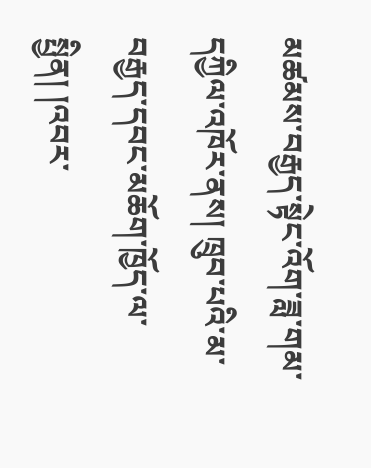མཚམས་བརྒྱད་སྟེང་འོག་ཟླ་གམ་དཀྱིལ་འཁོར་ནས། ཁྲུབ་པའི་མ་བརྒྱད་དབང་མཆོག་ཁྱོད་ལ་སྤྱིན། །འབར་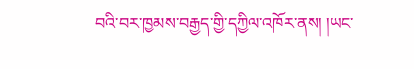བའི་བར་ཁྱམས་བརྒྱད་གྱི་དཀྱིལ་འཁོར་ནས། །ཡང་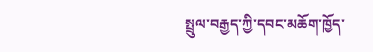སྤྲུལ་བརྒྱད་ཀྱི་དབང་མཆོག་ཁྱོད་